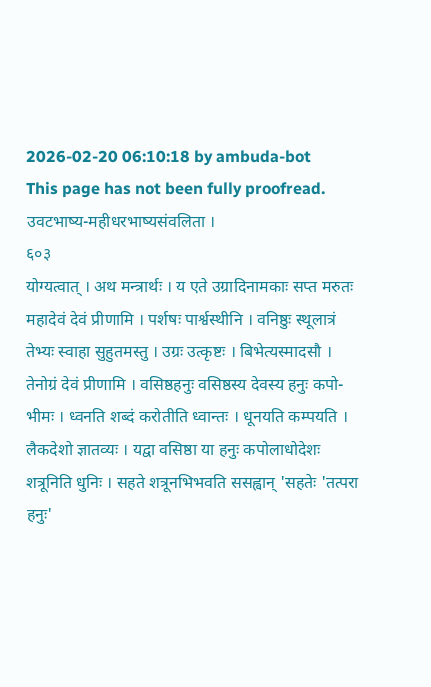2026-02-20 06:10:18 by ambuda-bot
This page has not been fully proofread.
उवटभाष्य-महीधरभाष्यसंवलिता ।
६०३
योग्यत्वात् । अथ मन्त्रार्थः । य एते उग्रादिनामकाः सप्त मरुतः महादेवं देवं प्रीणामि । पर्शषः पार्श्वस्थीनि । वनिष्ठुः स्थूलात्रं
तेभ्यः स्वाहा सुहुतमस्तु । उग्रः उत्कृष्टः । बिभेत्यस्मादसौ । तेनोग्रं देवं प्रीणामि । वसिष्ठहनुः वसिष्ठस्य देवस्य हनुः कपो-
भीमः । ध्वनति शब्दं करोतीति ध्वान्तः । धूनयति कम्पयति । लैकदेशो ज्ञातव्यः । यद्वा वसिष्ठा या हनुः कपोलाधोदेशः
शत्रूनिति धुनिः । सहते शत्रूनभिभवति ससह्वान् 'सहतेः 'तत्परा हनुः'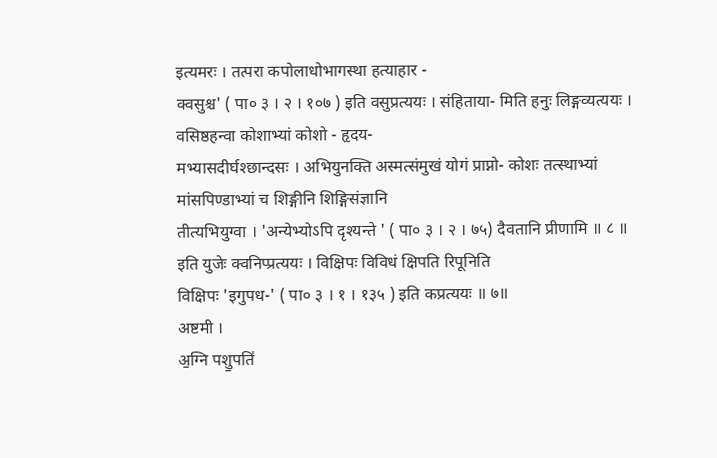इत्यमरः । तत्परा कपोलाधोभागस्था हत्याहार -
क्वसुश्च' ( पा० ३ । २ । १०७ ) इति वसुप्रत्ययः । संहिताया- मिति हनुः लिङ्गव्यत्ययः । वसिष्ठहन्वा कोशाभ्यां कोशो - हृदय-
मभ्यासदीर्घश्छान्दसः । अभियुनक्ति अस्मत्संमुखं योगं प्राप्नो- कोशः तत्स्थाभ्यां मांसपिण्डाभ्यां च शिङ्गीनि शिङ्गिसंज्ञानि
तीत्यभियुग्वा । 'अन्येभ्योऽपि दृश्यन्ते ' ( पा० ३ । २ । ७५) दैवतानि प्रीणामि ॥ ८ ॥
इति युजेः क्वनिप्प्रत्ययः । विक्षिपः विविधं क्षिपति रिपूनिति
विक्षिपः 'इगुपध-' ( पा० ३ । १ । १३५ ) इति कप्रत्ययः ॥ ७॥
अष्टमी ।
अ॒ग्नि पशु॒पति॑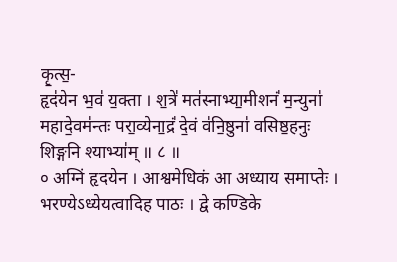कृ॒त्स॒-
हृद॑येन भ॒व॑ य॒क्ता । श॒त्रे॑ मत॑स्नाभ्या॒मीशनं॑ म॒न्युना॑
महादे॒वम॑न्तः परा॒व्येना॒द्रं॑ दे॒वं व॑नि॒ष्ठुना॑ वसिष्ठ॒हनुः
शिङ्गनि श्याभ्या॑म् ॥ ८ ॥
० अग्निं हृदयेन । आश्वमेधिकं आ अध्याय समाप्तेः ।
भरण्येऽध्येयत्वादिह पाठः । द्वे कण्डिके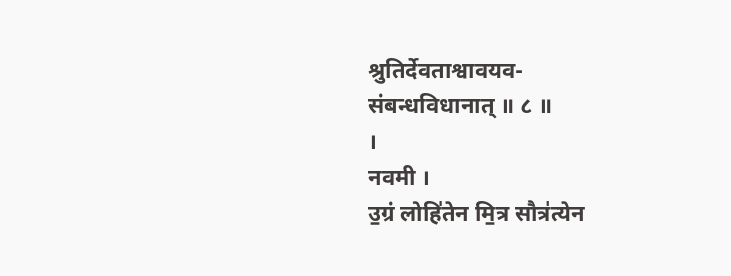श्रुतिर्देवताश्वावयव-
संबन्धविधानात् ॥ ८ ॥
।
नवमी ।
उ॒ग्रं लोहि॑तेन मि॒त्र सौत्र॑त्येन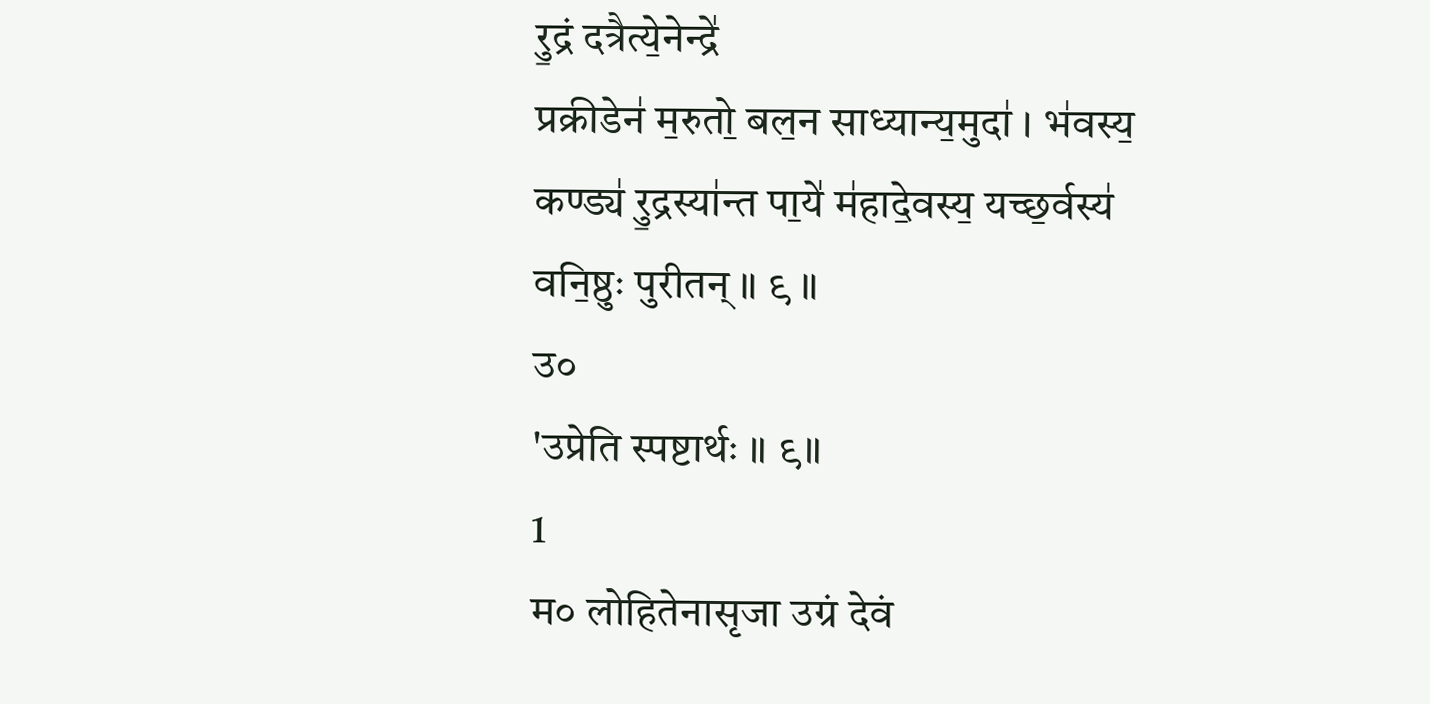रु॒द्रं दत्रैत्ये॒नेन्द्रे॑
प्रक्रीडेन॑ म॒रुतो॒ बल॒न साध्यान्य॒मुदा॑ । भ॑वस्य॒
कण्ड्य॑ रु॒द्रस्या॑न्त पा॒ये॑ म॑हादे॒वस्य॒ यच्छ॒र्वस्य॑
वनि॒ष्ठुः पुरीतन् ॥ ९ ॥
उ०
'उप्रेति स्पष्टार्थः ॥ ९॥
1
म० लोहितेनासृजा उग्रं देवं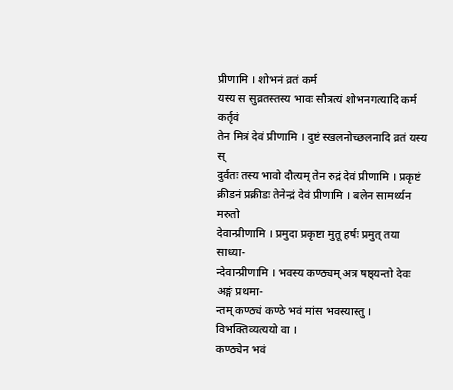प्रीणामि । शोभनं व्रतं कर्म
यस्य स सुव्रतस्तस्य भावः सौत्रत्यं शोभनगत्यादि कर्म कर्तृवं
तेन मित्रं देवं प्रीणामि । दुष्टं स्खलनोच्छलनादि व्रतं यस्य स्
दुर्वतः तस्य भावो दौत्यम् तेन रुद्रं देवं प्रीणामि । प्रकृष्टं
क्रीडनं प्रक्रीडः तेनेन्द्रं देवं प्रीणामि । बलेन सामर्थ्यन मरुतो
देवान्प्रीणामि । प्रमुदा प्रकृष्टा मुतू हर्षः प्रमुत् तया साध्या-
न्देवान्प्रीणामि । भवस्य कण्ठ्यम् अत्र षष्ठ्यन्तो देवः अङ्गं प्रथमा-
न्तम् कण्ठ्यं कण्ठे भवं मांस भवस्यास्तु । विभक्तिव्यत्ययो वा ।
कण्ठ्येन भवं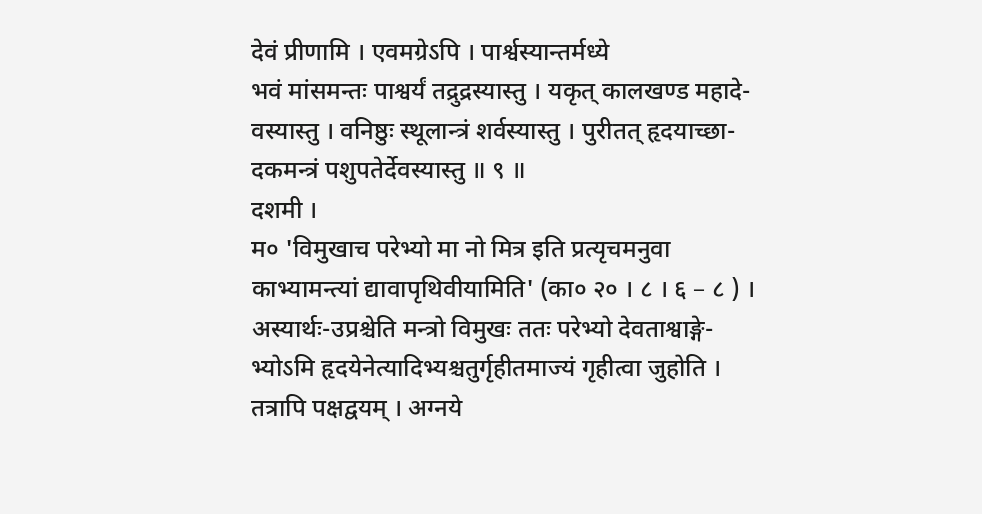देवं प्रीणामि । एवमग्रेऽपि । पार्श्वस्यान्तर्मध्ये
भवं मांसमन्तः पाश्वर्यं तद्रुद्रस्यास्तु । यकृत् कालखण्ड महादे-
वस्यास्तु । वनिष्ठुः स्थूलान्त्रं शर्वस्यास्तु । पुरीतत् हृदयाच्छा-
दकमन्त्रं पशुपतेर्देवस्यास्तु ॥ ९ ॥
दशमी ।
म० 'विमुखाच परेभ्यो मा नो मित्र इति प्रत्यृचमनुवा
काभ्यामन्त्यां द्यावापृथिवीयामिति' (का० २० । ८ । ६ – ८ ) ।
अस्यार्थः-उप्रश्चेति मन्त्रो विमुखः ततः परेभ्यो देवताश्वाङ्गे-
भ्योऽमि हृदयेनेत्यादिभ्यश्चतुर्गृहीतमाज्यं गृहीत्वा जुहोति ।
तत्रापि पक्षद्वयम् । अग्नये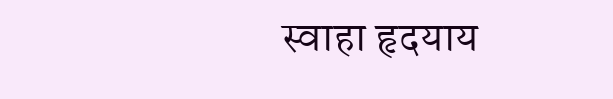स्वाहा हृदयाय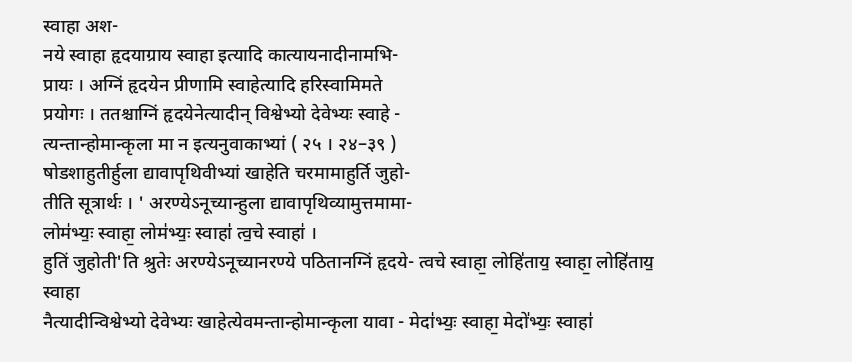स्वाहा अश-
नये स्वाहा हृदयाग्राय स्वाहा इत्यादि कात्यायनादीनामभि-
प्रायः । अग्निं हृदयेन प्रीणामि स्वाहेत्यादि हरिस्वामिमते
प्रयोगः । ततश्चाग्निं हृदयेनेत्यादीन् विश्वेभ्यो देवेभ्यः स्वाहे -
त्यन्तान्होमान्कृला मा न इत्यनुवाकाभ्यां ( २५ । २४–३९ )
षोडशाहुतीर्हुला द्यावापृथिवीभ्यां खाहेति चरमामाहुर्ति जुहो-
तीति सूत्रार्थः । ' अरण्येऽनूच्यान्हुला द्यावापृथिव्यामुत्तमामा-
लोम॑भ्यः॒ स्वाहा॒ लोम॑भ्यः॒ स्वाहा॑ त्व॒चे स्वाहा॑ ।
हुतिं जुहोती'ति श्रुतेः अरण्येऽनूच्यानरण्ये पठितानग्निं हृदये- त्वचे स्वाहा॒ लोहि॑ताय॒ स्वाहा॒ लोहि॑ताय॒ स्वाहा
नैत्यादीन्विश्वेभ्यो देवेभ्यः खाहेत्येवमन्तान्होमान्कृला यावा - मेदा॑भ्यः॒ स्वाहा॒ मेदो॑भ्यः॒ स्वाहा॑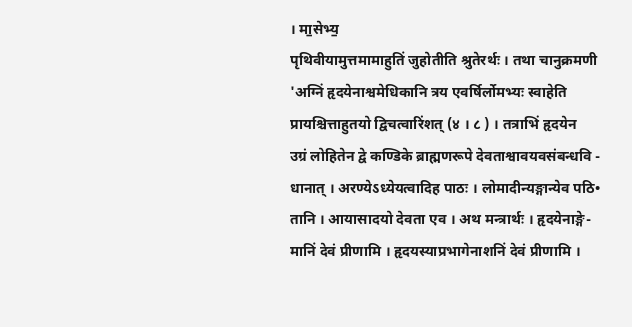। मा॒सेभ्य॒
पृथिवीयामुत्तमामाहुतिं जुहोतीति श्रुतेरर्थः । तथा चानुक्रमणी
'अग्निं हृदयेनाश्वमेधिकानि त्रय एवर्षिर्लोमभ्यः स्वाहेति
प्रायश्चित्ताहुतयो द्विचत्वारिंशत् (४ । ८ ) । तत्राभिं हृदयेन
उग्रं लोहितेन द्वे कण्डिके ब्राह्मणरूपे देवताश्वावयवसंबन्धवि -
धानात् । अरण्येऽध्येयत्वादिह पाठः । लोमादीन्यङ्गान्येव पठि•
तानि । आयासादयो देवता एव । अथ मन्त्रार्थः । हृदयेनाङ्गे-
मानिं देवं प्रीणामि । हृदयस्याप्रभागेनाशनिं देवं प्रीणामि ।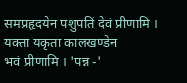समप्रहृदयेन पशुपतिं देवं प्रीणामि । यक्ता यकृता कालखण्डेन
भवं प्रीणामि । 'पन्न -'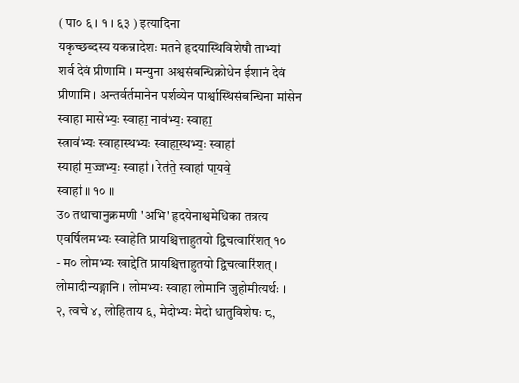( पा० ६ । १ । ६३ ) इत्यादिना
यकृच्छब्दस्य यकन्नादेशः मतने हृदयास्थिविशेषौ ताभ्यां
शर्व देवं प्रीणामि । मन्युना अश्वसंबन्धिक्रोधेन ईशानं देवं
प्रीणामि । अन्तर्वर्तमानेन पर्शव्येन पार्श्वास्थिसंबन्धिना मांसेन
स्वाहा मासेभ्यः॒ स्वाहा॒ नाव॑भ्यः॒ स्वाहा॒
स्त्राव॑भ्यः स्वाहास्थभ्यः स्वाहा॒स्थभ्यः॒ स्वाहा॑
स्याहा॑ म॒ज्जभ्यः॒ स्वाहा॑ । रेत॑ते॒ स्वाहा॑ पा॒यवे॒
स्वाहा॑ ॥ १० ॥
उ० तथाचानुक्रमणी 'अभि' हृदयेनाश्वमेधिका तत्रत्य
एवर्षिलमभ्यः स्वाहेति प्रायश्चित्ताहुतयो द्विचत्वारिंशत् १०
- म० लोमभ्यः खाद्देति प्रायश्चित्ताहुतयो द्विचत्वारिंशत् ।
लोमादीन्यङ्गानि । लोमभ्यः स्वाहा लोमानि जुहोमीत्यर्थः ।
२, त्वचे ४, लोहिताय ६, मेदोभ्यः मेदो धातुविशेषः ८,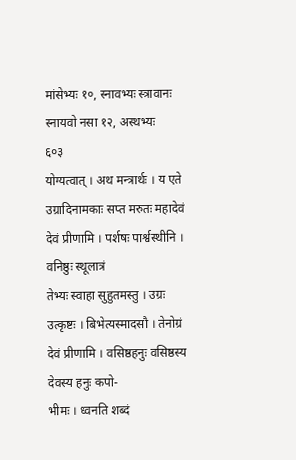मांसेभ्यः १०, स्नावभ्यः स्त्रावानः स्नायवो नसा १२, अस्थभ्यः
६०३
योग्यत्वात् । अथ मन्त्रार्थः । य एते उग्रादिनामकाः सप्त मरुतः महादेवं देवं प्रीणामि । पर्शषः पार्श्वस्थीनि । वनिष्ठुः स्थूलात्रं
तेभ्यः स्वाहा सुहुतमस्तु । उग्रः उत्कृष्टः । बिभेत्यस्मादसौ । तेनोग्रं देवं प्रीणामि । वसिष्ठहनुः वसिष्ठस्य देवस्य हनुः कपो-
भीमः । ध्वनति शब्दं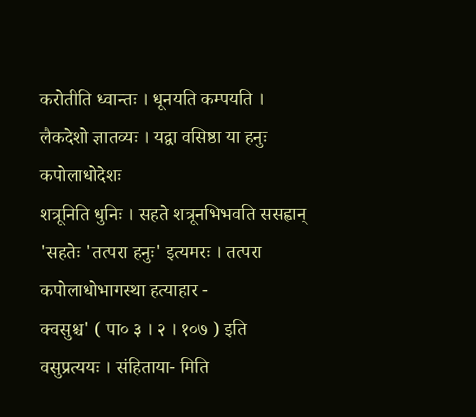करोतीति ध्वान्तः । धूनयति कम्पयति । लैकदेशो ज्ञातव्यः । यद्वा वसिष्ठा या हनुः कपोलाधोदेशः
शत्रूनिति धुनिः । सहते शत्रूनभिभवति ससह्वान् 'सहतेः 'तत्परा हनुः' इत्यमरः । तत्परा कपोलाधोभागस्था हत्याहार -
क्वसुश्च' ( पा० ३ । २ । १०७ ) इति वसुप्रत्ययः । संहिताया- मिति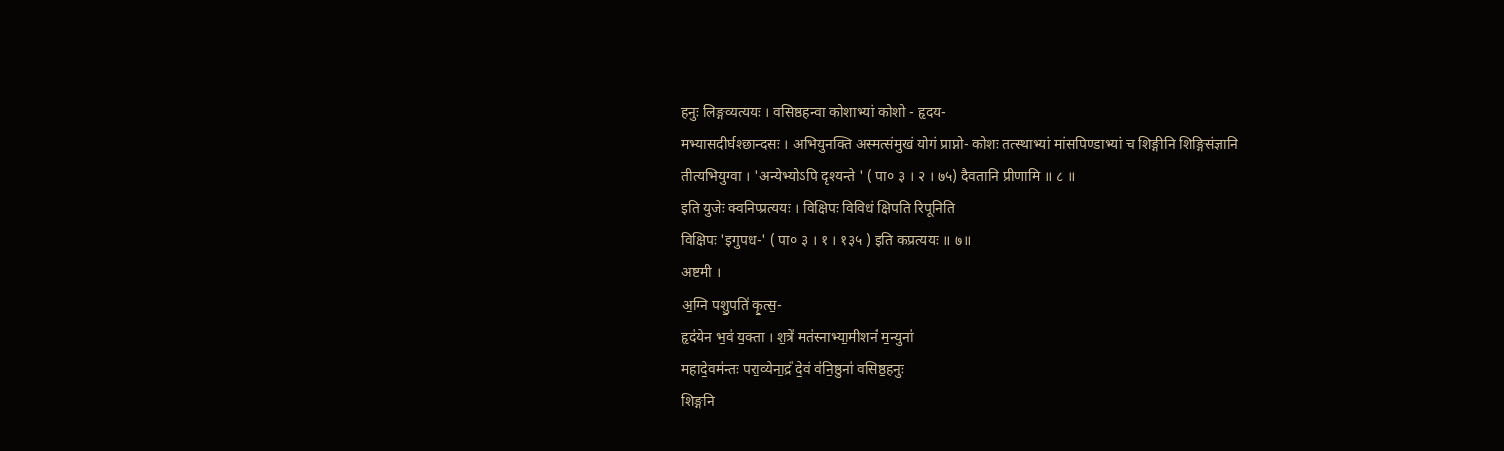हनुः लिङ्गव्यत्ययः । वसिष्ठहन्वा कोशाभ्यां कोशो - हृदय-
मभ्यासदीर्घश्छान्दसः । अभियुनक्ति अस्मत्संमुखं योगं प्राप्नो- कोशः तत्स्थाभ्यां मांसपिण्डाभ्यां च शिङ्गीनि शिङ्गिसंज्ञानि
तीत्यभियुग्वा । 'अन्येभ्योऽपि दृश्यन्ते ' ( पा० ३ । २ । ७५) दैवतानि प्रीणामि ॥ ८ ॥
इति युजेः क्वनिप्प्रत्ययः । विक्षिपः विविधं क्षिपति रिपूनिति
विक्षिपः 'इगुपध-' ( पा० ३ । १ । १३५ ) इति कप्रत्ययः ॥ ७॥
अष्टमी ।
अ॒ग्नि पशु॒पति॑ कृ॒त्स॒-
हृद॑येन भ॒व॑ य॒क्ता । श॒त्रे॑ मत॑स्नाभ्या॒मीशनं॑ म॒न्युना॑
महादे॒वम॑न्तः परा॒व्येना॒द्रं॑ दे॒वं व॑नि॒ष्ठुना॑ वसिष्ठ॒हनुः
शिङ्गनि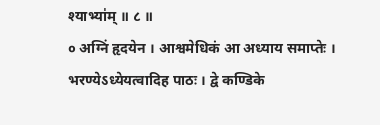श्याभ्या॑म् ॥ ८ ॥
० अग्निं हृदयेन । आश्वमेधिकं आ अध्याय समाप्तेः ।
भरण्येऽध्येयत्वादिह पाठः । द्वे कण्डिके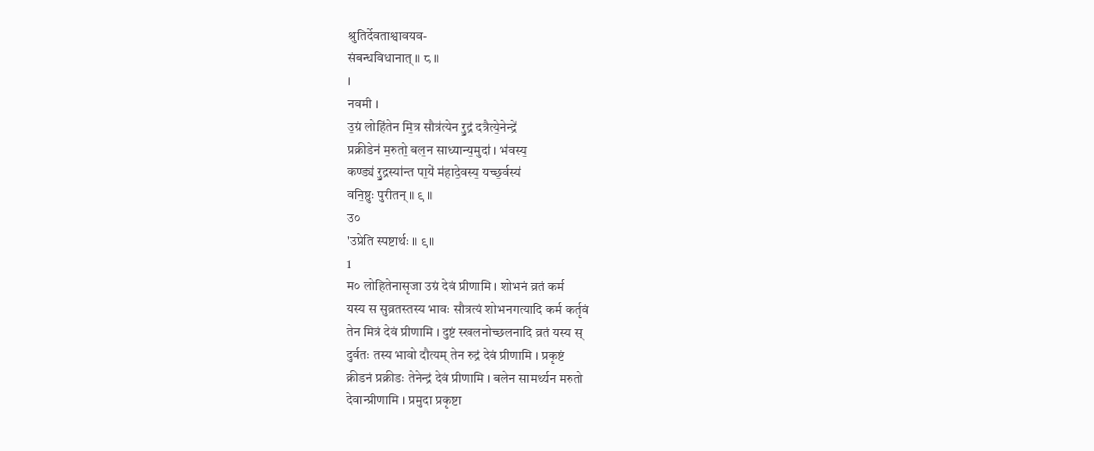श्रुतिर्देवताश्वावयव-
संबन्धविधानात् ॥ ८ ॥
।
नवमी ।
उ॒ग्रं लोहि॑तेन मि॒त्र सौत्र॑त्येन रु॒द्रं दत्रैत्ये॒नेन्द्रे॑
प्रक्रीडेन॑ म॒रुतो॒ बल॒न साध्यान्य॒मुदा॑ । भ॑वस्य॒
कण्ड्य॑ रु॒द्रस्या॑न्त पा॒ये॑ म॑हादे॒वस्य॒ यच्छ॒र्वस्य॑
वनि॒ष्ठुः पुरीतन् ॥ ९ ॥
उ०
'उप्रेति स्पष्टार्थः ॥ ९॥
1
म० लोहितेनासृजा उग्रं देवं प्रीणामि । शोभनं व्रतं कर्म
यस्य स सुव्रतस्तस्य भावः सौत्रत्यं शोभनगत्यादि कर्म कर्तृवं
तेन मित्रं देवं प्रीणामि । दुष्टं स्खलनोच्छलनादि व्रतं यस्य स्
दुर्वतः तस्य भावो दौत्यम् तेन रुद्रं देवं प्रीणामि । प्रकृष्टं
क्रीडनं प्रक्रीडः तेनेन्द्रं देवं प्रीणामि । बलेन सामर्थ्यन मरुतो
देवान्प्रीणामि । प्रमुदा प्रकृष्टा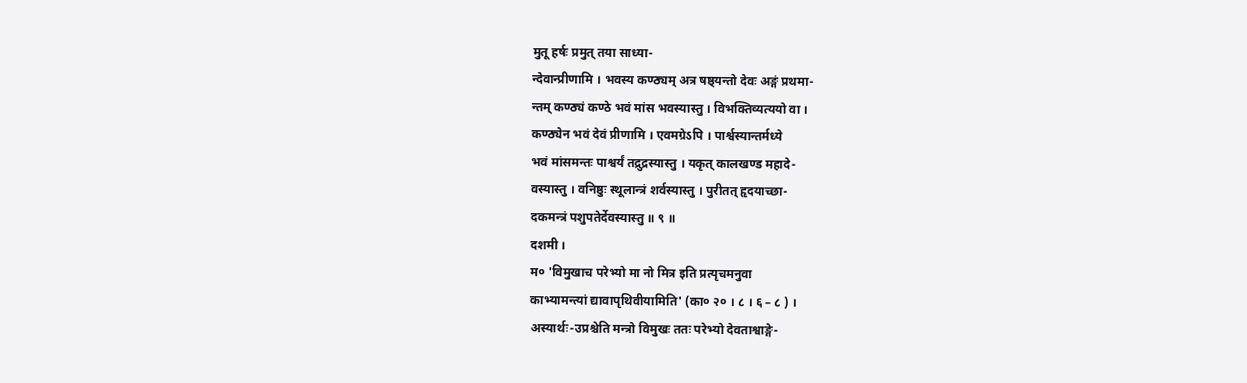मुतू हर्षः प्रमुत् तया साध्या-
न्देवान्प्रीणामि । भवस्य कण्ठ्यम् अत्र षष्ठ्यन्तो देवः अङ्गं प्रथमा-
न्तम् कण्ठ्यं कण्ठे भवं मांस भवस्यास्तु । विभक्तिव्यत्ययो वा ।
कण्ठ्येन भवं देवं प्रीणामि । एवमग्रेऽपि । पार्श्वस्यान्तर्मध्ये
भवं मांसमन्तः पाश्वर्यं तद्रुद्रस्यास्तु । यकृत् कालखण्ड महादे-
वस्यास्तु । वनिष्ठुः स्थूलान्त्रं शर्वस्यास्तु । पुरीतत् हृदयाच्छा-
दकमन्त्रं पशुपतेर्देवस्यास्तु ॥ ९ ॥
दशमी ।
म० 'विमुखाच परेभ्यो मा नो मित्र इति प्रत्यृचमनुवा
काभ्यामन्त्यां द्यावापृथिवीयामिति' (का० २० । ८ । ६ – ८ ) ।
अस्यार्थः-उप्रश्चेति मन्त्रो विमुखः ततः परेभ्यो देवताश्वाङ्गे-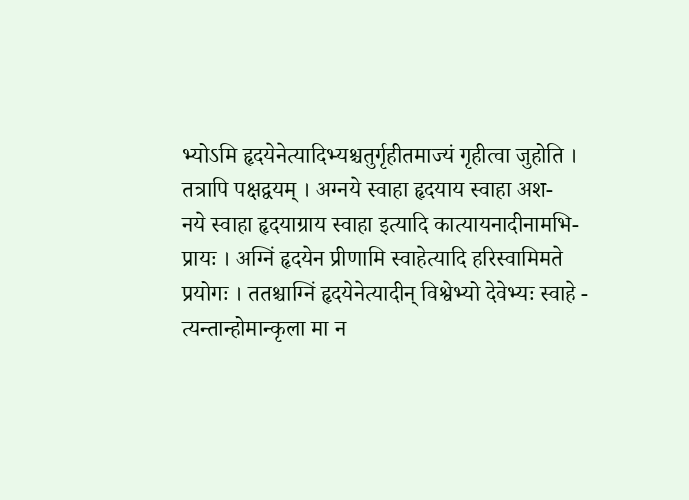भ्योऽमि हृदयेनेत्यादिभ्यश्चतुर्गृहीतमाज्यं गृहीत्वा जुहोति ।
तत्रापि पक्षद्वयम् । अग्नये स्वाहा हृदयाय स्वाहा अश-
नये स्वाहा हृदयाग्राय स्वाहा इत्यादि कात्यायनादीनामभि-
प्रायः । अग्निं हृदयेन प्रीणामि स्वाहेत्यादि हरिस्वामिमते
प्रयोगः । ततश्चाग्निं हृदयेनेत्यादीन् विश्वेभ्यो देवेभ्यः स्वाहे -
त्यन्तान्होमान्कृला मा न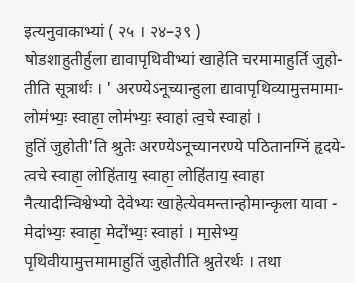इत्यनुवाकाभ्यां ( २५ । २४–३९ )
षोडशाहुतीर्हुला द्यावापृथिवीभ्यां खाहेति चरमामाहुर्ति जुहो-
तीति सूत्रार्थः । ' अरण्येऽनूच्यान्हुला द्यावापृथिव्यामुत्तमामा-
लोम॑भ्यः॒ स्वाहा॒ लोम॑भ्यः॒ स्वाहा॑ त्व॒चे स्वाहा॑ ।
हुतिं जुहोती'ति श्रुतेः अरण्येऽनूच्यानरण्ये पठितानग्निं हृदये- त्वचे स्वाहा॒ लोहि॑ताय॒ स्वाहा॒ लोहि॑ताय॒ स्वाहा
नैत्यादीन्विश्वेभ्यो देवेभ्यः खाहेत्येवमन्तान्होमान्कृला यावा - मेदा॑भ्यः॒ स्वाहा॒ मेदो॑भ्यः॒ स्वाहा॑ । मा॒सेभ्य॒
पृथिवीयामुत्तमामाहुतिं जुहोतीति श्रुतेरर्थः । तथा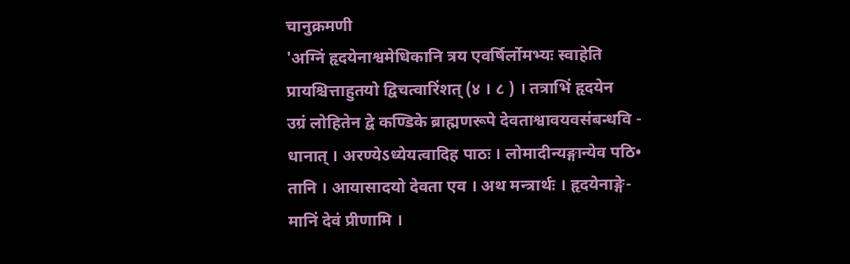चानुक्रमणी
'अग्निं हृदयेनाश्वमेधिकानि त्रय एवर्षिर्लोमभ्यः स्वाहेति
प्रायश्चित्ताहुतयो द्विचत्वारिंशत् (४ । ८ ) । तत्राभिं हृदयेन
उग्रं लोहितेन द्वे कण्डिके ब्राह्मणरूपे देवताश्वावयवसंबन्धवि -
धानात् । अरण्येऽध्येयत्वादिह पाठः । लोमादीन्यङ्गान्येव पठि•
तानि । आयासादयो देवता एव । अथ मन्त्रार्थः । हृदयेनाङ्गे-
मानिं देवं प्रीणामि ।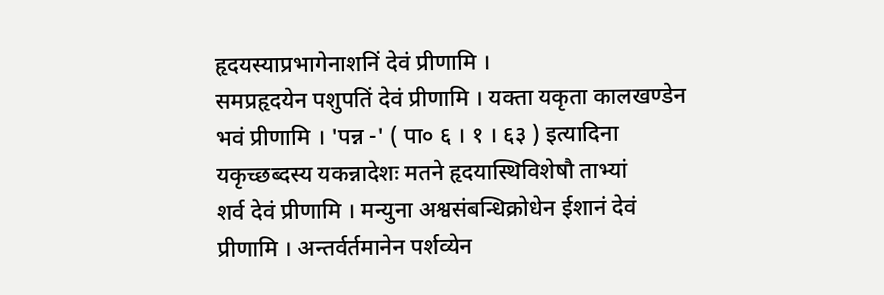हृदयस्याप्रभागेनाशनिं देवं प्रीणामि ।
समप्रहृदयेन पशुपतिं देवं प्रीणामि । यक्ता यकृता कालखण्डेन
भवं प्रीणामि । 'पन्न -' ( पा० ६ । १ । ६३ ) इत्यादिना
यकृच्छब्दस्य यकन्नादेशः मतने हृदयास्थिविशेषौ ताभ्यां
शर्व देवं प्रीणामि । मन्युना अश्वसंबन्धिक्रोधेन ईशानं देवं
प्रीणामि । अन्तर्वर्तमानेन पर्शव्येन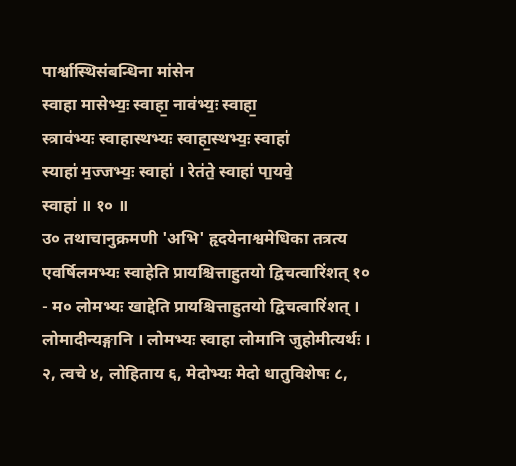पार्श्वास्थिसंबन्धिना मांसेन
स्वाहा मासेभ्यः॒ स्वाहा॒ नाव॑भ्यः॒ स्वाहा॒
स्त्राव॑भ्यः स्वाहास्थभ्यः स्वाहा॒स्थभ्यः॒ स्वाहा॑
स्याहा॑ म॒ज्जभ्यः॒ स्वाहा॑ । रेत॑ते॒ स्वाहा॑ पा॒यवे॒
स्वाहा॑ ॥ १० ॥
उ० तथाचानुक्रमणी 'अभि' हृदयेनाश्वमेधिका तत्रत्य
एवर्षिलमभ्यः स्वाहेति प्रायश्चित्ताहुतयो द्विचत्वारिंशत् १०
- म० लोमभ्यः खाद्देति प्रायश्चित्ताहुतयो द्विचत्वारिंशत् ।
लोमादीन्यङ्गानि । लोमभ्यः स्वाहा लोमानि जुहोमीत्यर्थः ।
२, त्वचे ४, लोहिताय ६, मेदोभ्यः मेदो धातुविशेषः ८,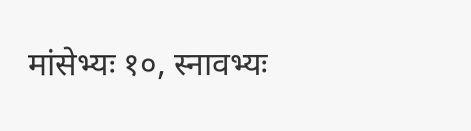मांसेभ्यः १०, स्नावभ्यः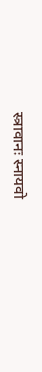स्त्रावानः स्नायवो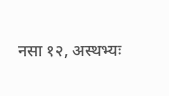नसा १२, अस्थभ्यः